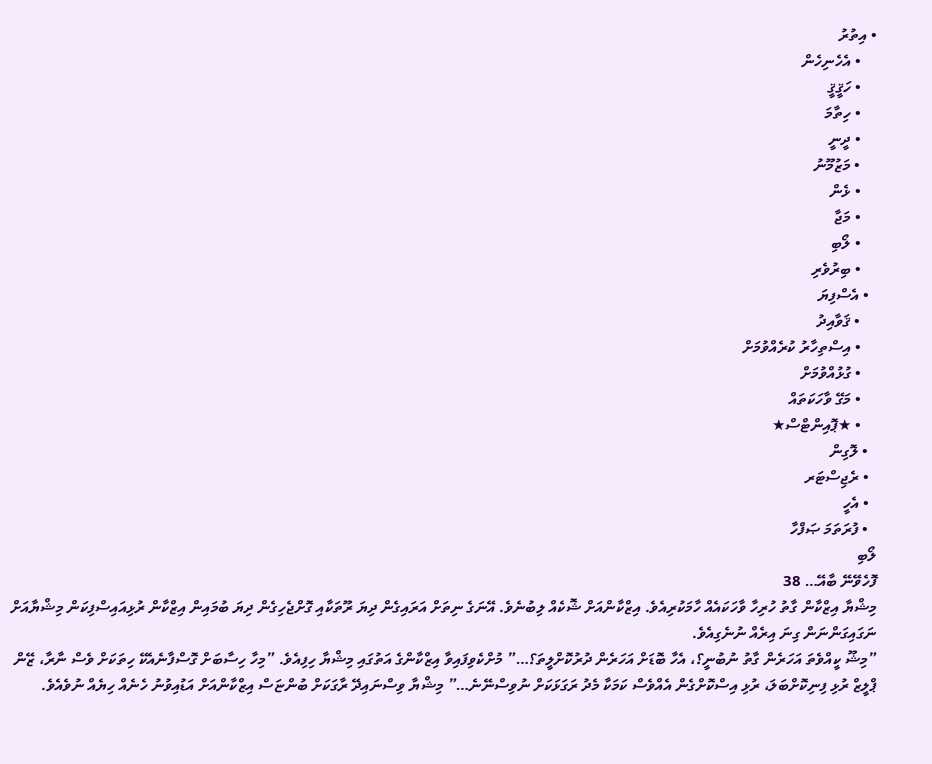• އިތުރު
    • އެހެނިހެން
    • ހަޤީޤީ
    • ހިތާމަ
    • ދީނީ
    • މަޒުމޫނު
    • ޅެން
    • މަޖާ
    • ލޯބި
    • ބިރުވެރި
  • އެސްފިޔަ
    • ޤަވާއިދު
    • އިސްތިހާރު ކުރެއްވުމަށް
    • ގުޅުއްވުމަށް
    • މަގޭ ވާހަކަތައް
    • ★ޕޮއިންޓްސް★
  • ލޮގިން
  • ރެޖިސްޓަރ
  • އެހީ
  • ފުރަތަމަ ޞަފްހާ
ލޯބި
ފޮހެވޭނޭ ބާއޭ… 38
މިޝްޔާ އިޒްކާން ގާތު ހުރިހާ ވާހަކައެއް ހާމަކުރިއެވެ. އިޒްކާންއަށް ޝޮކެއް ލިބުނެވެ. އޭނަގެ ނިތަށް އަރައިގެން ދިޔަ ރޫތަކާއި ގޮށްޖެހިގެން ދިޔަ ބުމައިން އިޒްކާން ރުޅިއައިސްފިކަން މިޝްޔާއަށް ނަގައިގަންނަން ގިނަ އިރެއް ނުނެގިއެވެ.
”މިޝޫ ކީއްވެތަ އަހަރެން ގާތު ނުބުނީ؟، އެހާ ބޮޑަށް އަހަރެން ދުރުކޮށްލީތަ؟…” މުށްކެވިފައިވާ އިޒްކާންގެ އަތުގައި މިޝްޔާ ހިފިއެވެ. ”މިހާ ހިސާބަށް ގޮސްފާނެއެކޭ ހިތަކަށް ވެސް ނާރާ، ޒޭން ޕްލީޒް ރުޅި ފިނިކޮށްބަލަ، ރުޅި އިސްކޮށްގެން އެއްވެސް ކަމަކާ މެދު ރަގަޅަކަށް ނުވިސްނޭނެ…” މިޝްޔާ ވިސްނައިދޭ ރާގަކަށް ބުންޏަސް އިޒްކާންއަށް އަޑުއިވުނު ހެނެއް ހިޔެއް ނުވެއެވެ.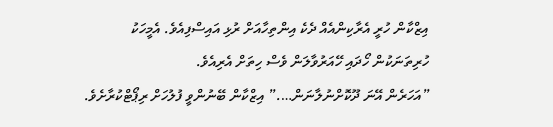އިޒްކާން ހުރީ އެރާކިންއެއް ދެކެ އިންތިހާއަށް ރުޅި އައިސްފިއެވެ. އެމީހަކު ހުރިތަނަކުން ހޯދައި ހޭއަރުވާލަން ވެސް ހިތަށް އެރިއެވެ.
”އަހަރެން އޭނަ ދޫކޮށްނުލާނަން….” އިޒްކާން ބޭނުންވީ ފުލުހަށް ރިޕޯޓްކުރާށެވެ.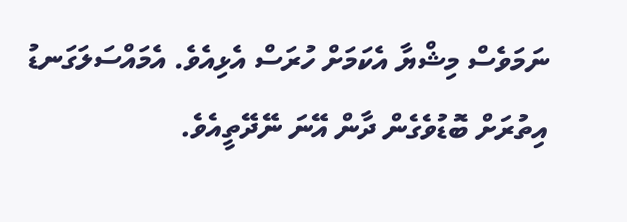ނަމަވެސް މިޝްޔާ އެކަމަށް ހުރަސް އެޅިއެވެ. އެމައްސަލަގަނޑު އިތުރަށް ބޮޑުވެގެން ދާން އޭނަ ނޭދޭތީއެވެ.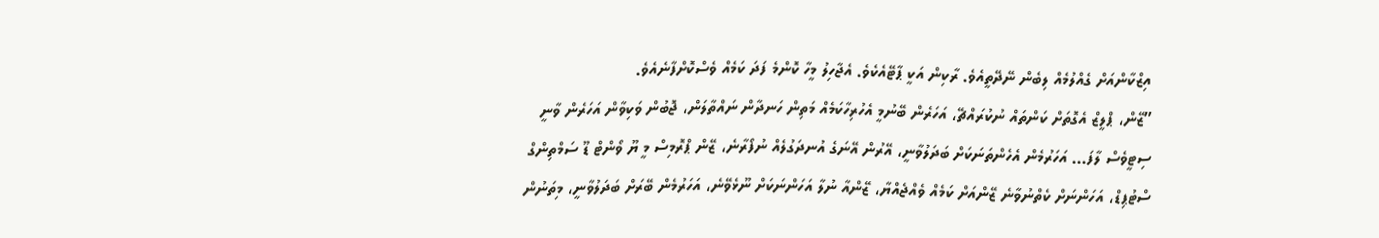އިޒްކާންއަށް ގެއްލުމެއް ލިބެން ނޭދޭތީއެވެ. ރާކިން އަކީ ޕާޓޭއެކެވެ. އެޖާހިލު މީހާ ކޮންމެ ފަދަ ކަމެއް ވެސްކޮށްފާނެއެވެ.
”ޒޭން، ޕްލީޒް އެގޮތަށް ކަންތައް ނުކުރައްޗޭ، އަހަރެން ބޭނުމީ އެހުރިހާކަމެއް މަތިން ހަނދާން ނައްތާލަން، ޖޮބުން ވަކިވާން އަހަރެން ވާނީ ސިޓީވެސް ލާފަ… އަހަރުމެން އެހެންތަނަކަށް ބަދަލުވާނީ، އޭރުން އޭނަގެ އުނދަގުލެއް ނުފޯރާނެ، ޒޭން ޕްރޮމިސް މީ ޔޫ ވޯންޓް ޑޫ ސަމްތިންގް ސްޓުޕިޑް، އަހަންނަށް ކެތްނުވާނެ ޒޭންއަށް ކަމެއް ވެއްޖެއްޔާ، ޒޭންއާ ނުލާ އަހަންނަކަށް ނޫޅެވޭނެ، އަހަރުމެން ބޭރަށް ބަދަލުވާނީ، މިތަނުން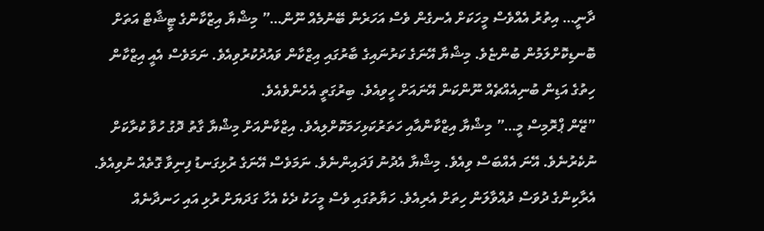ދާނީ… އިތުރު އެއްވެސް މީހަކަށް އެނގެން ވެސް އަހަރެން ބޭނުމެއް ނޫން…” މިޝްޔާ އިޒްކާންގެ ޓީޝާޓް އަތަށް ބޮނޑިކޮށްލަމުން ބުންޏެވެ. މިޝްޔާ އޭނަގެ ކަރުނައިގެ ބާރުގައި އިޒްކާން ވައުދުކުރުވިއެވެ. ނަމަވެސް އެއީ އިޒްކާން ހިތުގެ އަޑިން ބުނިއެއްޗެއް ނޫންކަން އޭނައަށް ހީވިއެވެ. ބިރުގަތީ އެހެންވެއެވެ.
”ޒޭން ޕްރޮމިސް މީ…” މިޝްޔާ އިޒްކާންއާއި ހަތަރުކަޅިހަމަކޮށްލިއެވެ. އިޒްކާންއަށް މިޝްޔާ ގާތު ދޮގު ހުވާ ކުރާކަށް ނުކެރުނެވެ. އޭނަ އެއްބަސް ވިއެވެ. މިޝްޔާ އެދުނު ފަދައިންނެވެ. ނަމަވެސް އޭނަގެ ރުޅިގަނޑު ފިނިވާ ގޮތެއް ނުވިއެވެ. އެރާކިންގެ ދުވަސް ދުއްވާލަން ހިތަށް އެރިއެވެ. ހަޔާތުގައި ވެސް މީހަކު ދެކެ އެހާ ގަދަޔަށް ރުޅި އައި ހަނދާނެއް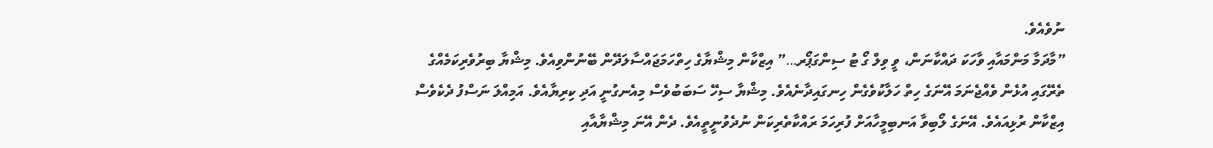ނުވެއެވެ.
”މާދަމާ މަންމައާއި ވާހަކަ ދައްކާނަން، ވީ ވިލް ގޯ ޓު ސިންގަޕޯރ…” އިޒްކާން މިޝްޔާގެ ހިތްހަމަޖައްސާލަދޭން ބޭނުންވިއެވެ. މިޝްޔާ ބިރުވެރިކަމެއްގެ ތެރޭގައި އުޅެން ވެއްޖެނަމަ އޭނަގެ ހިތް ހަލާކުވެގެން ހިނގައިދާނެއެވެ. މިޝްޔާ ސިހޭ ސަބަބުވެސް މިއެނގުނީ އަދި ކިރިޔާއެވެ. އަމިއްލަ ނަސްފު ދެކެވެސް އިޒްކާން ރުޅިއައެވެ. އޭނަގެ ލޯބިވާ އަނބިމީހާއަށް ފުރިހަމަ ރައްކާތެރިކަން ނުދެވުނީތީއެވެ. ދެން އޭނަ މިޝްޔާއާއި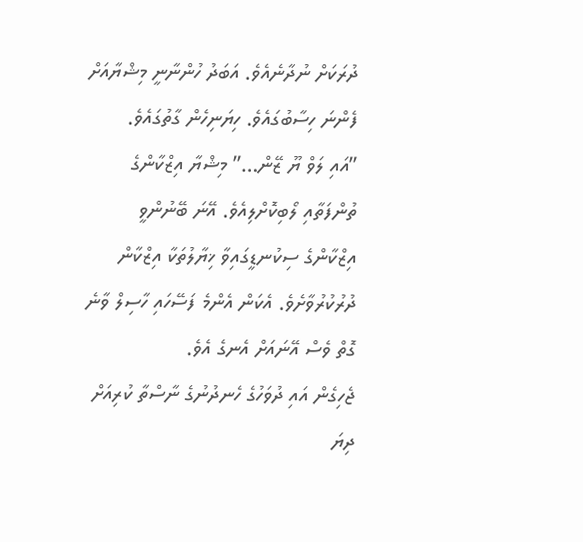ދުރަކަށް ނުދާނެއެވެ. އަބަދު ހުންނާނީ މިޝްޔާއަށް ފެންނަ ހިސާބުގައެވެ. ހިޔަނިހެން ގާތުގައެވެ.
”އައި ލަވް ޔޫ ޒޭން…” މިޝްޔާ އިޒްކާންގެ ތުންފަތާއި ލޯބިކޮށްލިއެވެ. އޭނަ ބޭނުންވީ އިޒްކާންގެ ސިކުނޑީގައިވާ ޚިޔާލުތަކާ އިޒްކާން ދުރުކުރުވާށެވެ. އެކަން އެންމެ ފަސޭހައި ހާސިލް ވާނެ ގޮތް ވެސް އޭނައަށް އެނގެ އެވެ.
ޖެހިގެން އައި ދުވަހުގެ ހެނދުނުގެ ނާސްތާ ކުރިއަށް ދިޔަ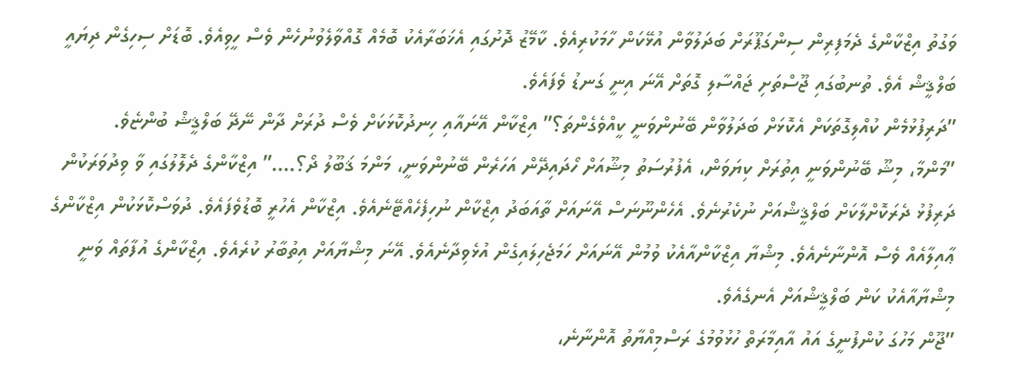ވަގުތު އިޒްކާންގެ ދެމަފިރިން ސިންގަޕޫރަށް ބަދަލުވާން އުޅޭކަން ހާމަކުރިއެވެ. ކާމޭޒު ދޮށުގައި އެޚަބަރާއެކު ބޮމެއް ގޮއްވާލެވުނުހެން ވެސް ހީވިއެވެ. ބޮޑަށް ސިހިގެން ދިޔައީ ބަލްޤީޝް އެވެ. ތުނބުގައި ޖޫސްތަށި ޖައްސާލި ގޮތަށް އޭނަ އިނީ ގަނޑު ވެފައެވެ.
”ދަރިފުޅުމެން ކުއްލިގޮތަކަށް އެކޮޅަށް ބަދަލުވާން ބޭނުންވަނީ ކީއްވެގެންތަ؟” އިޒްކާން އޭނައާއި ހިނދުކޮޅަކަށް ވެސް ދުރަށް ދާން ނޭދޭ ބަލްޤީޝް ބުންޏެވެ.
”މަންމާ، މިޝޫ ބޭނުންވަނީ އިތުރަށް ކިޔަވަން، އެފުރުސަތު މިޝޫއަށް ހޯދައިދޭން އަހަރެން ބޭނުންވަނީ، މަންމަ ޤަބޫލު ދޯ؟….” އިޒްކާންގެ ދެލޮލުގައި ވާ ވިދުވަރަކުން ދަރިފުޅު ދެރަކޮށްލާކަށް ބަލްޤީޝްއަށް ނުކެރުނެވެ. އެހެންނޫނަސް އޭނައަށް ތާއަބަދު އިޒްކާން ނުހިފެހެއްޓޭނެއެވެ. އިޒްކާން އެހުރީ ބޮޑުވެފައެވެ. ދުވަސްކޮޅަކުން އިޒްކާންގެ ޢާއިލާއެއް ވެސް އޮންނާނެއެވެ. މިޝްޔާ އިޒްކާންއާއެކު ވުމުން އޭނައަށް ހަމަޖެހިލައިގެން އުޅެވިދާނެއެވެ. އޭނަ މިޝްޔާއަށް އިތުބާރު ކުރެއެވެ. އިޒްކާންގެ އުފާތައް ވަނީ މިޝްޔާއާއެކު ކަން ބަލްޤީޝްއަށް އެނގެއެވެ.
”ޖޫން މަހުގަ ކުންފުނީގެ އައު އާއިމާރަތް ހުޅުވުމުގެ ރަސްމިއްޔާތު އޮންނާނެ،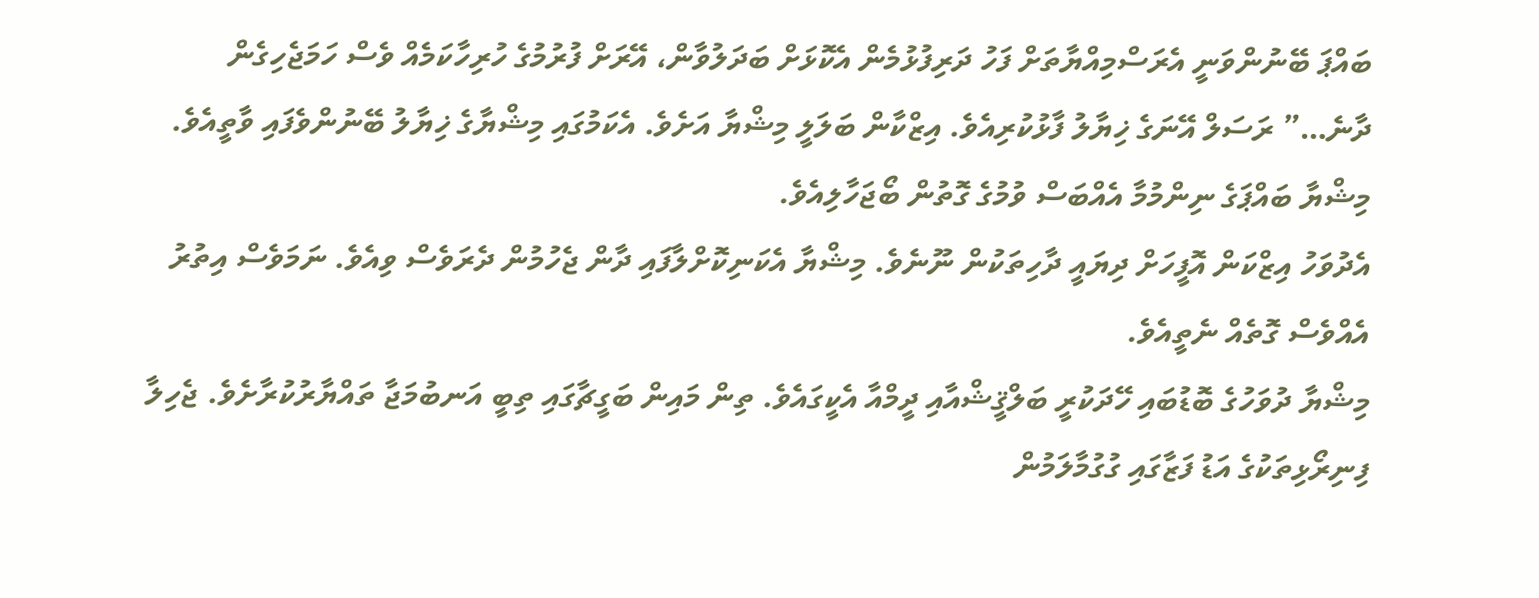ބައްޕަ ބޭނުންވަނީ އެރަސްމިއްޔާތަށް ފަހު ދަރިފުޅުމެން އެކޮޅަށް ބަދަލުވާން، އޭރަށް ފުރުމުގެ ހުރިހާކަމެއް ވެސް ހަމަޖެހިގެން ދާނެ…” ރަސަލް އޭނަގެ ޚިޔާލު ފާޅުކުރިއެވެ. އިޒްކާން ބަލަލީ މިޝްޔާ އަށެވެ. އެކަމުގައި މިޝްޔާގެ ޚިޔާލު ބޭނުންވެފައި ވާތީއެވެ. މިޝްޔާ ބައްޕަގެ ނިންމުމާ އެއްބަސް ވުމުގެ ގޮތުން ބޯޖަހާލިއެވެ.
އެދުވަހު އިޒްކަން އޮފީހަށް ދިޔައީ ދާހިތަކުން ނޫނެވެ. މިޝްޔާ އެކަނިކޮށްލާފައި ދާން ޖެހުމުން ދެރަވެސް ވިއެވެ. ނަމަވެސް އިތުރު އެއްވެސް ގޮތެއް ނެތީއެވެ.
މިޝްޔާ ދުވަހުގެ ބޮޑުބައި ހޭދަކުރީ ބަލްޤީޝްއާއި ދީމްއާ އެކީގައެވެ. ތިން މައިން ބަގީޗާގައި ތިބީ އަނބުމަޖާ ތައްޔާރުކުރާށެވެ. ޖެހިލާ ފިނިރޯޅިތަކުގެ އަޑު ފަޒާގައި ގުގުމާލަމުން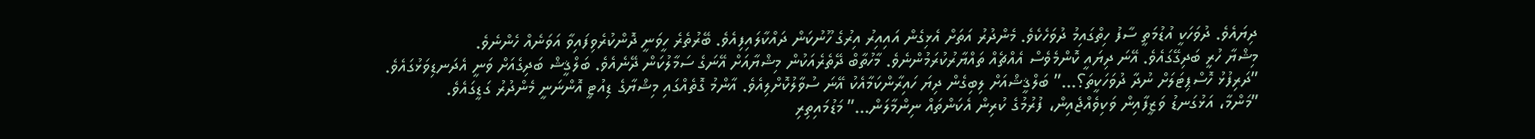ދިޔައެވެ. ދުވަހަކީ އުޑުމަތީ ސާފު ހިތްގައިމު ދުވަހެކެވެ. މެންދުރު އަތަށް އެޅިގެން އައިއިރު އިރުގެ ހޫނުކަން ދައްކާލައިފިއެވެ. ބޭރުތެރެ ހީވަނީ ދޮންކުރެވިފައިވާ އަވަނެއް ހެންނެވެ.
މިޝްޔާ ހުރީ ބަދިގޭގައެވެ. އޭނަ ދިޔައީ ކޮންމެވެސް އެއްޗެއް ތައްޔާރުކުރަމުންނެވެ. މާހުތާބް ދޭތެރެއަކުން މިޝްޔާއަށް އޭނަގެ ސަމާލުކަން ދޭނެއެވެ. ބަލްޤީޝް ބަދިގެއަށް ވަނީ އެދަނޑިވަޅުގައެވެ.
”ދަރިފުޅު ހޮސްޕިޓަލަށް ނުދާ ދުވަހަކީތަ؟…” ބަލްޤީޝްއަށް ލިބިގެން ދިޔަ ހައިރާންކަމާއެކު އޭނަ ސުވާލުކޮށްލިއެވެ. އާންމު ގޮތެއްގައި މިޝްޔާގެ ޑިއުޓީ އޮންނަނީ މެންދުރު ގަޑީގައެވެ.
”މަންމާ، އަޅުގަނޑު ވަޒީފާއިން ވަކިވެއްޖެއިން، ފުރުމުގެ ކުރިން އެކަންތައް ނިންމާލަން…” މަޑުމައިތިރި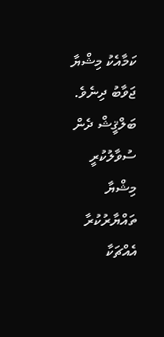ކަމާއެކު މިޝްޔާ ޖަވާބު ދިނެވެ. ބަލްޤީޝް ދެން ސުވާލުކުރީ މިޝްޔާ ތައްޔާރުކުރާ އެއްޗަކާ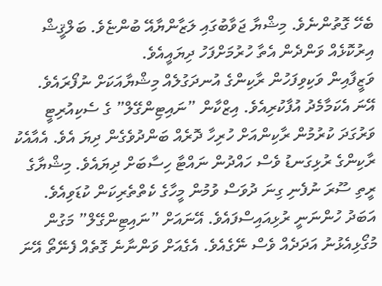ބެހޭ ގޮތުންނެވެ. މިޝްޔާ ޖަވާބުގައި ލަޒާންޔާއޭ ބުންޏެވެ. ބަލްޤީޝް އިރުކޮޅެއް ވަންދެން އެތާ ހުރުމަށްފަހު ދިޔައީއެވެ.
ވަޒީފާއިން ވަކިވިފަހުން ރާކިންގެ އުނދަގުލެއް މިޝްޔާއަކަށް ނުފޯރައެވެ. އޭނަ އެކަމާމެދު އުފާކުރިއެވެ. އިޒްކާން ”ނައިޓިންގޭލް” ގެ ސެކިއުރިޓީ ވަރުގަދަ ކުރުމުން ރާކިންއަށް ހުރިހާ ދޮރެއް ބަންދުވެގެން ދިޔަ އެވެ. އެއާއެކު ރާކިންގެ ރުޅިގަނޑު ވެސް ހައްދުން ނައްޓާ ހިސާބަށް ދިޔައެވެ. މިޝްޔާގެ ރީތި ސޫރަ ނުފެނި ގިނަ ދުވަސް ވުމުން މީހާގެ ކެތްތެރިކަން ކުޑަވިއެވެ. އަބަދު ހުންނަނީ ރުޅިއައިސްފައެވެ. އޭނައަށް ”ނައިޓިންގޭލް” މަގުން މުގޯޅިއެޅުނު އަދަދެއް ވެސް ނޭގެއެވެ. އެގެއަށް ވަންނާނެ ގޮތެއް ފެނޭތޯ އޭނަ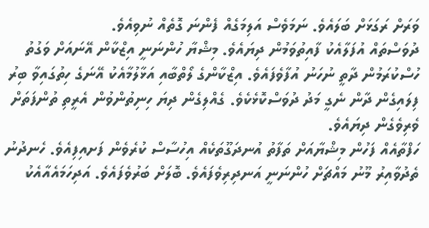ވަރަށް ރަގަޅަށް ބަލައެވެ. ނަމަވެސް އަލިމަގެއް ފެންނަ ގޮތެއް ނުވިއެވެ.
ދުވަސްތައް އުފަލާއެކު ފާއިތުވަމުން ދިޔައެވެ. މިޝްޔާ ހުންނަނީ އިޒްކާން އޭނައަށް ވަގުތު ހުސްކުރަމުން ދާތީ ނުހަނު އުފާވެފައެވެ. އިޒްކާންގެ ލޯތްބާއި އަޅާލުމާއެކު އޭނަގެ ހިތުގައިވާ ބިރު ފިލައިގެން ދާން ނެގީ މަދު ދުވަސްކޮޅެކެވެ. ގެއްލިގެން ދިޔަ ހިނިތުންވުން އެރީތި ތުންފަތަށް ވެރިވެގެން ދިޔައެވެ.
ހަފްތާއެއް ފަހުން މިޝްޔާއަށް ތަފާތު އުނދަގޫތަކެއް އިހުސާސް ކުރެވެން ފަށއިފިއެވެ. ހެނދުނު ތެދުވާއިރު މޫނު މައްޗަށް ހުންނަނީ އަނދިރިވެފައެވެ. ބޮލަށް ބަރުވެފައެވެ. އަދިހަމައެއާއެކު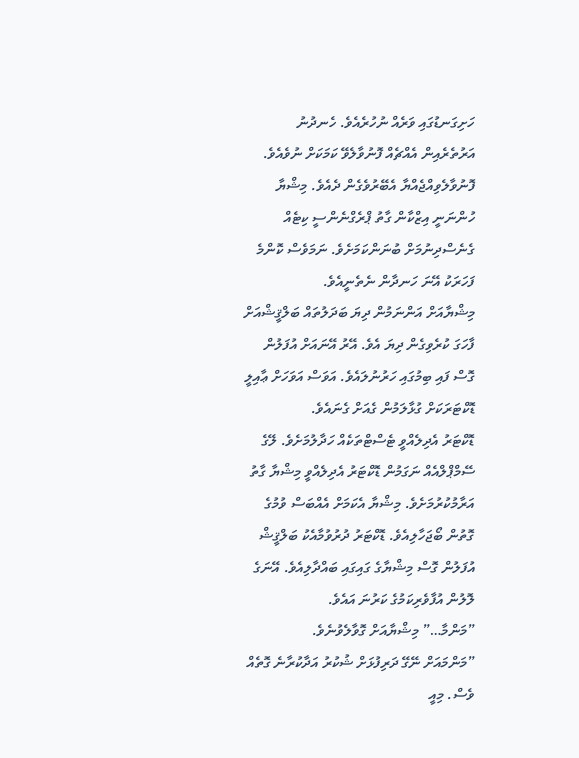ހަށިގަނޑުގައި ވަރެއް ނުހުރެއެވެ. ހެނދުނު އަރުތެރެއިން އެއްޗެއް ފޮނުވާލެވޭ ކަމަކަށް ނުވެއެވެ. ފޮނުވާލެވިއްޖެއްޔާ އެބޭރުވެގެން ދެއެވެ. މިޝްޔާ ހުންނަނީ އިޒްކާން ގާތު ޕްރެގްނެންސީ ކިޓެއް ގެނެސްދިނުމަށް ބުނަންކަމަށެވެ. ނަމަވެސް ކޮންމެ ފަހަރަކު އޭނަ ހަނދާން ނެތެނީއެވެ.
މިޝްޔާއަށް އަންނަމުން ދިޔަ ބަދަލުތައް ބަލްޤީޝްއަށް ފާހަގަ ކުރެވިގެން ދިޔަ އެވެ. އޭރު އޭނައަށް އުފަލުން ގޮސް ފައި ބިމުގައި ހަރުނުލައެވެ. އަވަސް އަވަހަށް ޢާއިލީ ޑޮކްޓަރަކަށް ގުޅާލަމުން ގެއަށް ގެނައެވެ.
ޑޮކްޓަރު އެދިލެއްވީ ޓެސްޓްތަކެއް ހަދާލުމަށެވެ. ލޭގެ ސޭމްޕްލްއެއް ނަގަމުން ޑޮކްޓަރު އެދިލެއްވީ މިޝްޔާ ގާތު އަރާމުކުރުމަށެވެ. މިޝްޔާ އެކަމަށް އެއްބަސް ވުމުގެ ގޮތުން ބޯޖަހާލިއެވެ. ޑޮކްޓަރު ދުރުވުމާއެކު ބަލްޤީޝް އުފަލުން ގޮސް މިޝްޔާގެ ގައިގައި ބައްދާލިއެވެ. އޭނަގެ ލޮލުން އުފާވެރިކަމުގެ ކަރުނަ އައެވެ.
”މަންމާ…” މިޝްޔާއަށް ގޮވާލެވުނެވެ.
”މަންމައަށް ނޭގޭ ދަރިފުޅަށް ޝުކުރު އަދާކުރާނެ ގޮތެއް ވެސް. މިއީ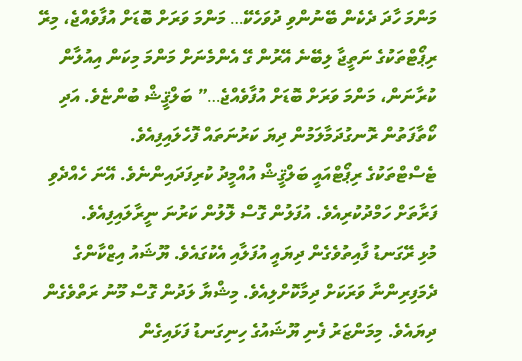މަންމަ ހާދަ ދެކެން ބޭނުންވި ދުވަހެކޭ… މަންމަ ވަރަށް ބޮޑަށް އުފާވެއްޖެ، މިރޭ ރިޕޯޓްތަކުގެ ނަތީޖާ ލިބޭނެ އޭރުން ގޭ އެންމެނަށް މަންމަ މިކަން އިއުލާން ކުރާނަން، މަންމަ ވަރަށް ބޮޑަށް އުފާވެއްޖެ…” ބަލްޤީޝް ބުންޏެވެ. އަދި ކޯތާފަތުން ރޮނގުދަމާލަމުން ދިޔަ ކަރުނަތައް ފޮހެލައިފިއެވެ.
ޓެސްޓްތަކުގެ ރިޕޯޓްއައީ ބަލްޤީޝް އުއްމީދު ކުރިފަދައިންނެވެ. އޭނަ ހެއްދެވި ފަރާތަށް ހަމްދުކުރިއެވެ. އުފަލުން ގޮސް ލޮލުން ކަރުނަ ނީރާލައިފިއެވެ.
މުޅި ރޭގަނޑު ފާއިތުވެގެން ދިޔައީ އުފަލާއި އެކުގައެވެ. ޔޫޝައު އިޒްކާންގެ ދެމަފިރިންނާ ވަރަކަށް ދިމާކޮށްލިއެވެ. މިޝްޔާ ލަދުން ގޮސް މޫނު ރަތްވެގެން ދިޔައެވެ. މިމަންޒަރު ފެނި ޔޫޝައުގެ ހިނިގަނޑު ފަޅައިގެން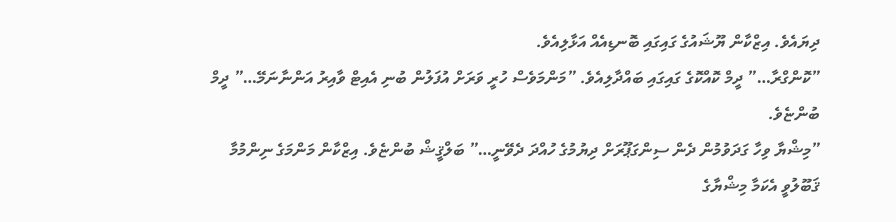ދިޔައެވެ. އިޒްކާން ޔޫޝައުގެ ގައިގައި ބޮނޑިއެއް އަޅާލިއެވެ.
”ކޮންގްރާ…” ދީމް ކޮއްކޮގެ ގައިގައި ބައްދާލިއެވެ. ”މަންމަވެސް ހުރީ ވަރަށް އުފަލުން ބުނި އެއިޓް ވާއިރު އަންނާނަމޭ…” ދީމް ބުންޏެވެ.
”މިޝްޔާ ވިހާ ގަދަވުމުން ދެން ސިންގަޕޫރަށް ދިޔުމުގެ ހުއްދަ ދެވޭނީ…” ބަލްޤީޝް ބުންޏެވެ. އިޒްކާން މަންމަގެ ނިންމުމާ ޤަބޫލުވީ އެކަމާ މިޝްޔާގެ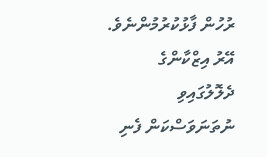ރުހުން ފާޅުކުރުމުންނެވެ. އޭރު އިޒްކާންގެ ދެލޮލުގައިވި ނުތަނަވަސްކަން ފެނި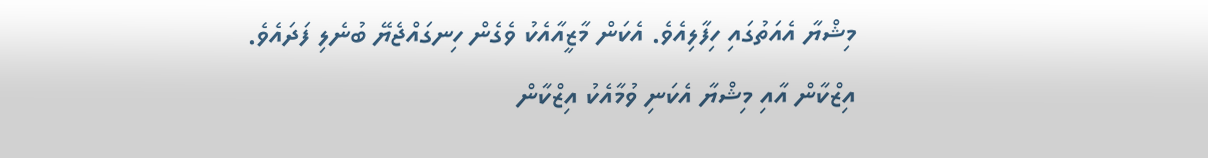މިޝްޔާ އެއަތުގައި ހިފާލިއެވެ. އެކަން މާޒީއާއެކު ވެގެން ހިނގައްޖެޔޭ ބުނެލި ފަދައެވެ.
އިޒްކާން އާއި މިޝްޔާ އެކަނި ވުމާއެކު އިޒްކާން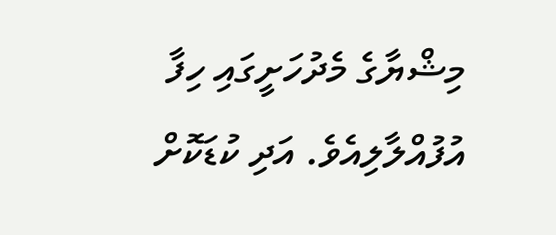މިޝްޔާގެ މެދުހަށީގައި ހިފާ އުފުއްލާލިއެވެ. އަދި ކުޑަކޮށް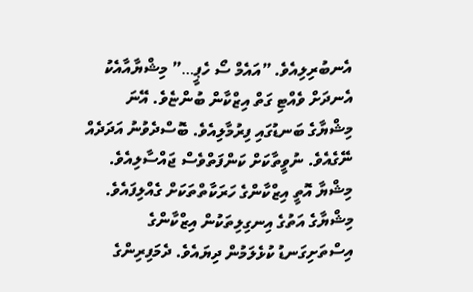އެނބުރިލިއެވެ. ”އައެމް ސޯ ހެޕީ…” މިޝްޔާއާއެކު އެނދަށް ވެއްޓި ގަތް އިޒްކާން ބުންޏެވެ. އޭނަ މިޝްޔާގެ ބަނޑުގައި ފިރުމާލިއެވެ. ބޮސްދެވުނު އަދަދެއް ނޭގެއެވެ. ނުވީތާކަށް ކަންފަތްވެސް ޖައްސާލިއެވެ. މިޝްޔާ އޮތީ އިޒްކާންގެ ހަރަކާތްތަކަށް ގެއްލިފައެވެ.
މިޝްޔާގެ އަތުގެ އިނގިލިތަކުން އިޒްކާންގެ އިސްތަށިގަނޑު ކުޅެލަމުން ދިޔައެވެ. ދެމަފިރިންގެ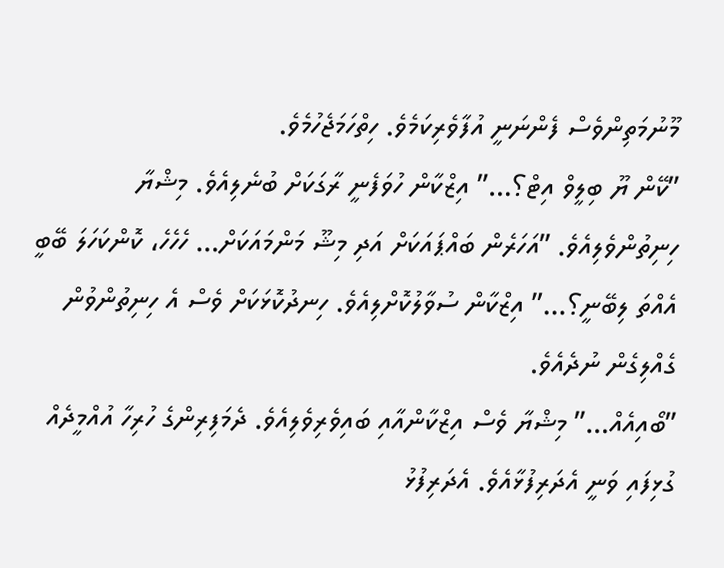މޫނުމަތިންވެސް ފެންނަނީ އުފާވެރިކަމެވެ. ހިތްހަމަޖެހުމެވެ.
”ކޭން ޔޫ ބިލީވް އިޓް؟…” އިޒްކާން ހުވަފެނީ ރާގަކަށް ބުނެލިއެވެ. މިޝްޔާ ހިނިތުންވެލިއެވެ. ”އަހަރެން ބައްޕައަކަށް އަދި މިޝޫ މަންމައަކަށް… ހެހެހެ، ކޮންކަހަލަ ބޭބީ އެއްތަ ލިބޭނީ؟…” އިޒްކާން ސުވާލުކޮށްލިއެވެ. ހިނދުކޮޅަކަށް ވެސް އެ ހިނިތުންވުން ގެއްލިގެން ނުދެއެވެ.
”ބޯއިއެއް…” މިޝްޔާ ވެސް އިޒްކާންއާއި ބައިވެރިވެލިއެވެ. ދެމަފިރިންގެ ހުރިހާ އުއްމީދެއް ގުޅިފައި ވަނީ އެދަރިފުޅާއެވެ. އެދަރިފުޅު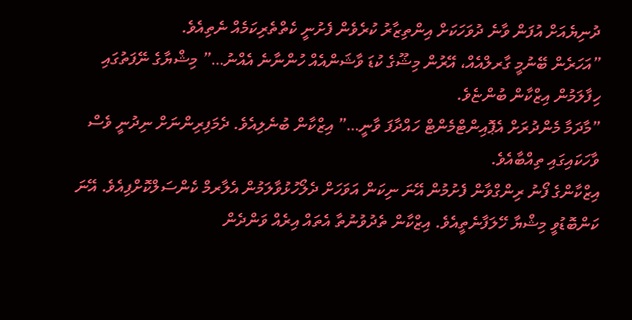ދުނިޔެއަށް އުފަން ވާނެ ދުވަހަކަށް އިންތިޒާރު ކުރެވެން ފެށުނީ ކެތްތެރިކަމެއް ނެތިއެވެ.
”އަހަރެން ބޭނުމީ ގާރލްއެއް، އޭރުން މިޝޫގެ ކުޑަ ވާޝަންއެއް ހުންނާނެ އެއްނު…” މިޝްޔާގެ ނޭފަތުގައި ހިފާލަމުން އިޒްކާން ބުންޏެވެ.
”މާދަމާ މެންދުރަށް އެޕޮއިންޓްމެންޓް ހައްދާފަ ވާނީ…” އިޒްކާން ބުނެލިއެވެ. ދެމަފިރިންނަށް ނިދުނީ ވެސް ވާހަކައިގައި ތިއްބާއެވެ.
އިޒްކާންގެ ފޯނު ރިންގްވާން ފެށުމުން އޭނަ ނިކަން އަވަހަށް ދެލޯހުޅުވާލަމުން އެލާރމް ކެންސަލްކޮށްފިއެވެ. އޭނަ ކަންބޮޑުވީ މިޝްޔާ ހޭލަފާނެތީއެވެ. އިޒްކާން ތެދުވުނުތާ އެތައް އިރެއް ވަންދެން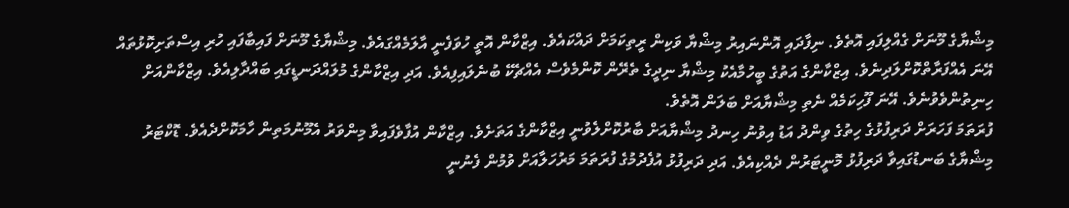މިޝްޔާގެ މޫނަށް ގެއްލިފައި އޮތެވެ. ނިފާދައި އޮންނައިރު މިޝްޔާ ވަކިން ރީތިކަމަށް ދައްކައެވެ. އިޒްކާން އޮތީ ހުވަފެނީ އާލަމެއްގައެވެ. މިޝްޔާގެ މޫނަށް ފައިބާފައި ހުރި އިސްތަށިކޮޅުތައް އޭނަ އެއްފަރާތްކޮށްލަދިނެވެ. އިޒްކާންގެ އަތުގެ ބީހުމާއެކު މިޝްޔާ ނިދީގެ ތެރޭން ކޮންމެވެސް އެއްޗެކޭ ބުނެލައިފިއެވެ. އަދި އިޒްކާންގެ މުލައްދަނޑީގައި ބައްދާލިއެވެ. އިޒްކާންއަށް ހިނިތުންވެވުނެވެ. އޭނަ ފޫހިކަމެއް ނެތި މިޝްޔާއަށް ބަލަން އޮތެވެ.
ފުރަތަމަ ފަހަރަށް ދަރިފުޅުގެ ހިތުގެ ވިންދު އަޑު އިވުނު ހިނދު މިޝްޔާއަށް ބާރުކޮށްލެވުނީ އިޒްކާންގެ އަތަށެވެ. އިޒްކާން އުފާވެފައިވާ މިންވަރު އެމޫނުމަތިން ހާމަކޮށްދެއެވެ. ޑޮކްޓަރު މިޝްޔާގެ ބަނޑުގައިވާ ދަރިފުޅު މޮނީޓަރުން ދެއްކިއެވެ. އަދި ދަރިފުޅު އުފެދުމުގެ ފުރަތަމަ މަރުހަލާއަށް ވުމުން ފެނުނީ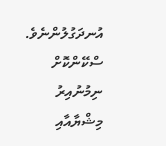އުނދަގުލުންނެވެ. ސްކޭންކޮށް ނިމުނުއިރު މިޝްޔާއާއި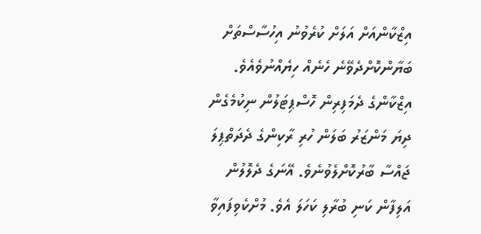އިޒްކާންއަށް އަލަށް ކުރެވުނު އިހުސާސްތަށް ބަޔާންކޮށްދެވޭނެ ހެނެއް ހިޔެއްނުވެއެވެ.
އިޒްކާންގެ ދެމަފިރިން ހޮސްޕިޓަލުން ނިކުމެގެން ދިޔަ މަންޒަރު ބަލަން ހުރި ރާކިންގެ ދެދަތްޕިލަ ޖައްސާ ބާރުކޮށްލެވުނެވެ. އޭނަގެ ދެލޮލުން އަލިފާން ކަނި ބުރާލި ކަހަލަ އެވެ. މުށްކެވިފައިވާ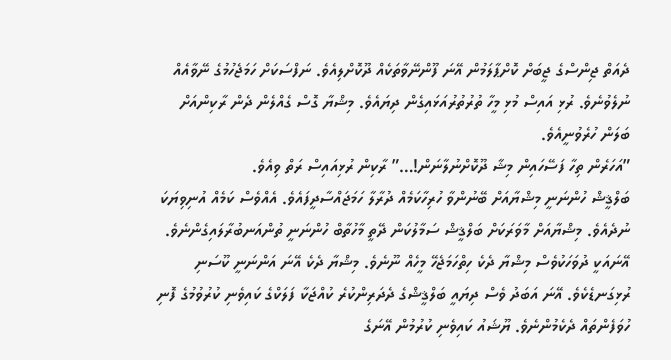ދެއަތް ޖިންސްގެ ޖީބަށް ކޮށްޕާލަމުން އޭނަ ފޫންނޭވާތަކެއް ދޫކޮށްލިއެވެ. ނަފްސަކަށް ހަމަޖެހުމުގެ ނޭވާއެއް ނުލެވުނެވެ. ރުޅި އައިސް މުޅި މީހާ ތުރުތުރުއަޅައިގެން ދިޔައެވެ. މިޝްޔާ ގޮސް ގެއްލެން ދެން ރާކިންއަށް ބަލަން ހުރެވުނީއެވެ.
”އަހަރެން ތިހާ ފަސޭހައިން މިޝާ ދޫކޮށްނުލާނަން!…” ރާކިން ރުޅިއައިސް ރަތް ވިއެވެ.
ބަލްޤީޝް ހުންނަނީ މިޝްޔާއަށް ބޭނުންވާ ހުރިހާކަމެއް ދުރާލާ ހަމަޖައްސާދީފައެވެ. އެއްވެސް ކަމެއް އުނިވިޔަކަ ނުދެއެވެ. މިޝްޔާއަށް މާވަރަކަށް ބަލްޤީޝް ސަމާލުކަން ދޭތީ މާހުތާބް ހުންނަނީ ތުންއަނބުރާލައިގެންނެވެ. އޭނައަކީ ދުވަހަކުވެސް މިޝްޔާ ދެކެ ހިތްހަމަޖެހޭ މީހެއް ނޫނެވެ. މިޝްޔާ ދެކެ އޭނަ އަންނަނީ ކޫސަނި ރުޅިގަނޑެކެވެ. އޭނަ އަބަދު ވެސް ދިޔައީ ބަލްޤީޝްގެ ދެދަރިންކުރެ ކުއްޖަކާ ފަލަކްގެ ކައިވެނި ކުރުވުމުގެ ފޮނި ހުވަފެންތައް ދެކެމުންނެވެ. ޔޫޝައު ކައިވެނި ކުރުމުން އޭނަގެ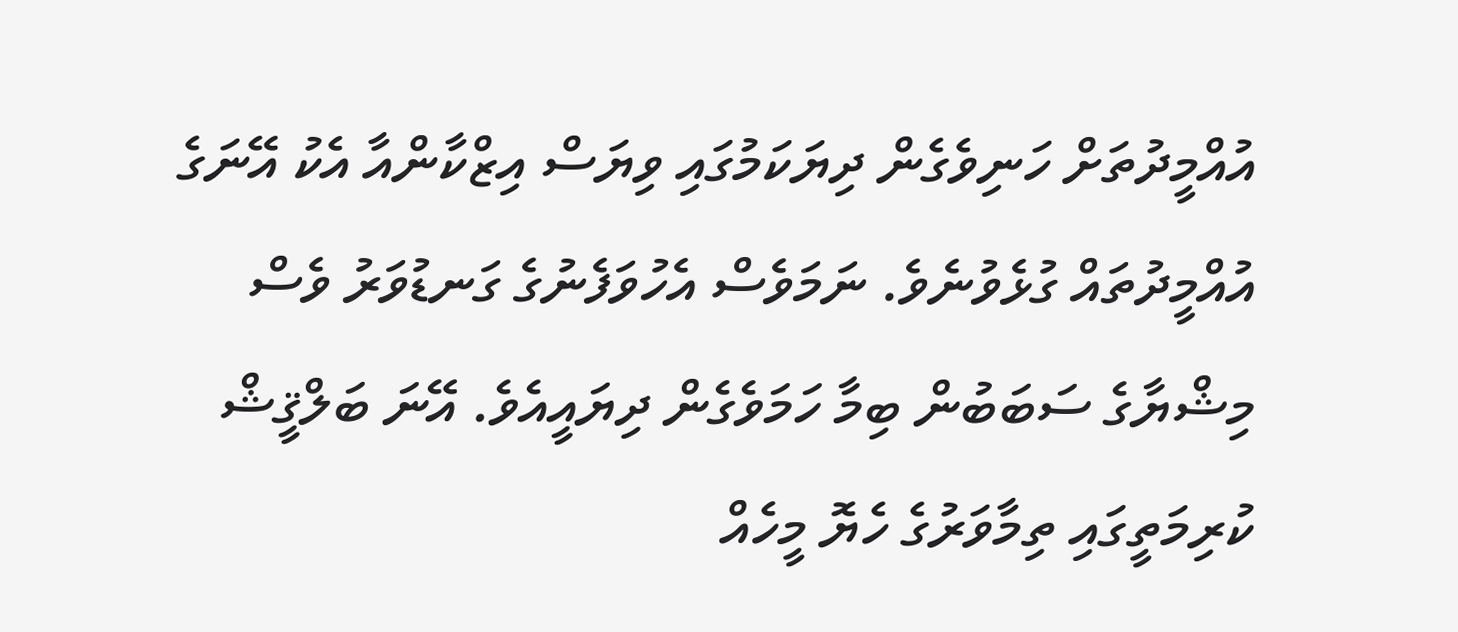އުއްމީދުތަށް ހަނިވެގެން ދިޔަކަމުގައި ވިޔަސް އިޒްކާންއާ އެކު އޭނަގެ އުއްމީދުތައް ގުޅެވުނެވެ. ނަމަވެސް އެހުވަފެނުގެ ގަނޑުވަރު ވެސް މިޝްޔާގެ ސަބަބުން ބިމާ ހަމަވެގެން ދިޔައީއެވެ. އޭނަ ބަލްޤީޝް ކުރިމަތީގައި ތިމާވަރުގެ ހެޔޮ މީހެއް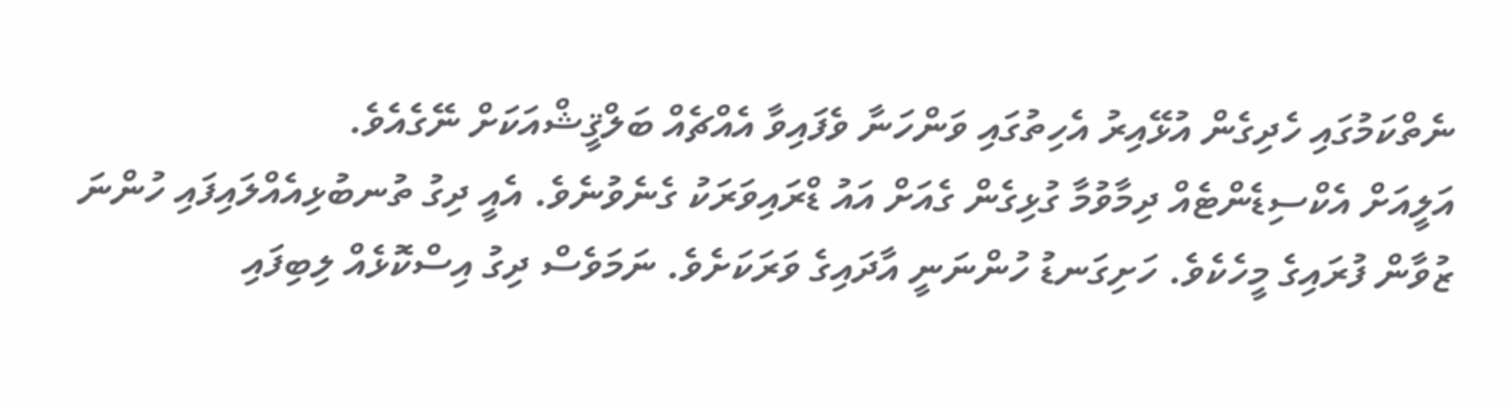ނެތްކަމުގައި ހެދިގެން އުޅޭއިރު އެހިތުގައި ވަންހަނާ ވެފައިވާ އެއްޗެއް ބަލްޤީޝްއަކަށް ނޭގެއެވެ.
އަލީއަށް އެކްސިޑެންޓެއް ދިމާވުމާ ގުޅިގެން ގެއަށް އައު ޑްރައިވަރަކު ގެނެވުނެވެ. އެއީ ދިގު ތުނބުޅިއެއްލައިފައި ހުންނަ ޒުވާން ފުރައިގެ މީހެކެވެ. ހަށިގަނޑު ހުންނަނީ އާދައިގެ ވަރަކަށެވެ. ނަމަވެސް ދިގު އިސްކޮޅެއް ލިބިފައި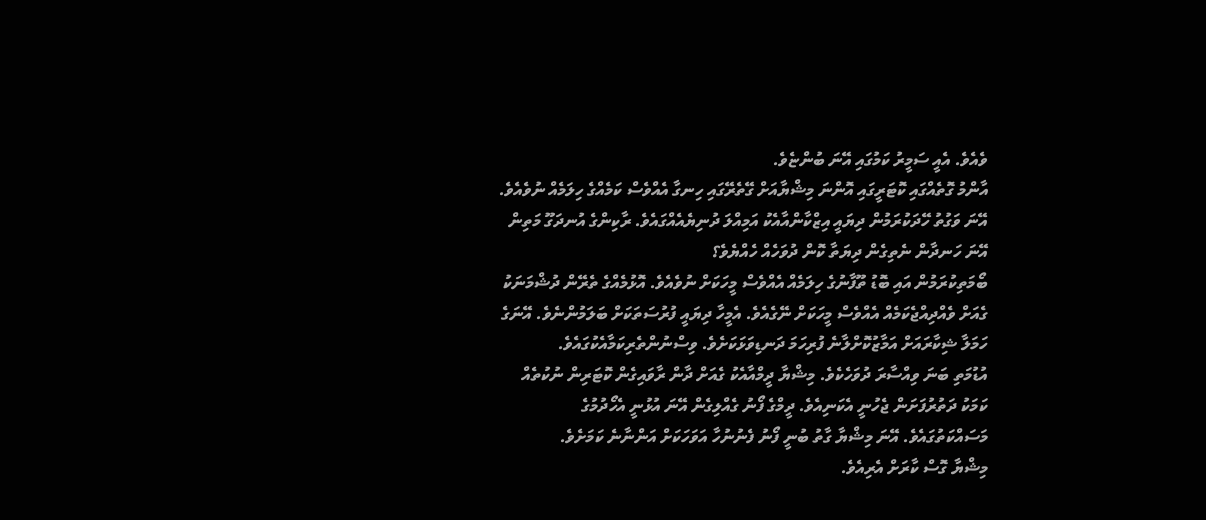ވެއެވެ. އެއީ ސަމީރު ކަމުގައި އޭނަ ބުންޏެވެ.
އާންމު ގޮތެއްގައި ކޮޓަރީގައި އޮންނަ މިޝްޔާއަށް ގޭތެރޭގައި ހިނގާ އެއްވެސް ކަމެއްގެ ހިލަމެއް ނުވެއެވެ. އޭނަ ވަގުތު ހޭދަކުރަމުން ދިޔައީ އިޒްކާންއާއެކު އަމިއްލަ ދުނިޔެއެއްގައެވެ. ރާކިންގެ އުނދަގޫ މަތިން އޭނަ ހަނދާން ނެތިގެން ދިޔަތާ ކޮން ދުވަހެއް ހެއްޔެވެ؟
ބޯމަތިކުރަމުން އައި ބޮޑު ތޫފާނުގެ ހިލަމެއް އެއްވެސް މީހަކަށް ނުވެއެވެ. އޮޅުމެއްގެ ތެރޭން ދުޝްމަނަކު ގެއަށް ވެއްދިއްޖެކަމެއް އެއްވެސް މީހަކަށް ނޭގެއެވެ. އެމީހާ ދިޔައީ ފުރުސަތަކަށް ބަލަމުންނެވެ. އޭނަގެ ހަމަލާ ޝިކާރައަށް އަމާޒުކޮށްލާނެ ފުރިހަމަ ދަނޑިވަޅަކަށެވެ. ވިސްނުންތެރިކަމާއެކުގައެވެ.
އުޑުމަތި ބަނަ ވިއްސާރަ ދުވަހެކެވެ. މިޝްޔާ ދީމްއާއެކު ގެއަށް ދާން ރާވައިގެން ކޮޓަރިން ނުކުތެއް ކަމަކު ދަތުރުފަށަން ޖެހުނީ އެކަނިއެވެ. ދީމްގެ ފޯނު ގެއްލިގެން އޭނަ އުޅުނީ އެހޯދުމުގެ މަސައްކަތުގައެވެ. އޭނަ މިޝްޔާ ގާތު ބުނީ ފޯނު ފެނުނުހާ އަވަހަކަށް އަންނާނެ ކަމަށެވެ.
މިޝްޔާ ގޮސް ކާރަށް އެރިއެވެ.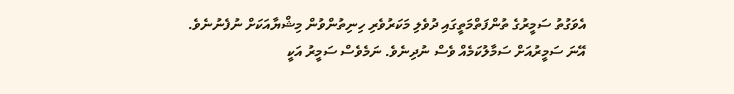އެވަގުތު ސަމީރުގެ ތުންފަތްމަތީގައި ދުވެލި މަކަރުވެރި ހިނިތުންވުން މިޝްޔާއަކަށް ނުފެނުނެވެ. އޭނަ ސަމީރުއަށް ސަމާލުކަމެއް ވެސް ނުދިނެވެ. ނަމެވެސް ސަމީރު އަކީ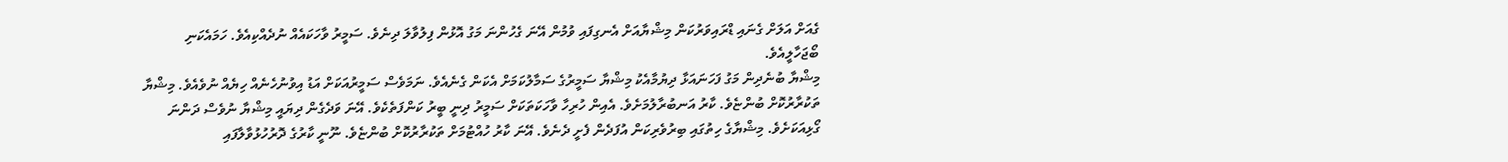ގެއަށް އަލަށް ގެނައި ޑްރައިވަރުކަން މިޝްޔާއަށް އެނގިފައި ވުމުން އޭނަ ގެހުންނަ މަގު އޮޅުން ފިލުވާލަ ދިނެވެ. ސަމީރު ވާހަކައެއް ނުދެއްކިއެވެ. ހަމައެކަނި ބޯޖަހާލީއެވެ.
މިޝްޔާ ބުނެދިން މަގު ފަހަނައަޅާ ދިޔުމާއެކު މިޝްޔާ ސަމީރުގެ ސަމާލުކަމަށް އެކަން ގެނެއެވެ. ނަމަވެސް ސަމީރުއަކަށް އަޑު އިވުނުހެނެއް ހިޔެއް ނުވެއެވެ. މިޝްޔާ ތަކުރާރުކޮށް ބުންޏެވެ. ކާރު އަނބުރާލުމަށެވެ. އެއިން ހުރިހާ ވާހަކަތަކަށް ސަމީރު ދިނީ ބީރު ކަންފަތެކެވެ. އޭނަ ވަދެގެން ދިޔައީ މިޝްޔާ ނުވެސް ދަންނަ ގޯޅިއަކަށެވެ. މިޝްޔާގެ ހިތުގައި ބިރުވެރިކަން އުފަދެން ފެށީ ދެނެވެ. އޭނަ ކާރު ހުއްޓުމަށް ތަކުރާރުކޮށް ބުންޏެވެ. ނޫނީ ކާރުގެ ދޮރުހުޅުވާލާފައި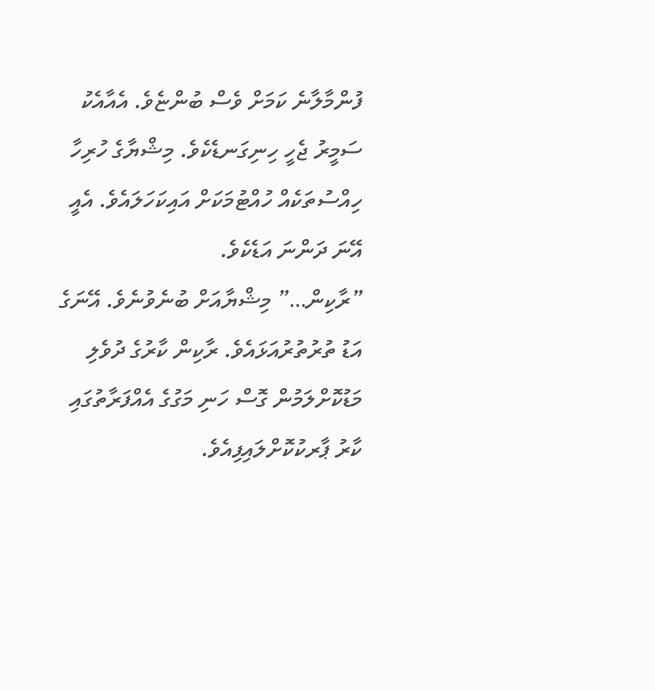ފުންމާލާނެ ކަމަށް ވެސް ބުންޏެވެ. އެއާއެކު ސަމީރު ޖެހީ ހިނިގަނޑެކެވެ. މިޝްޔާގެ ހުރިހާ ހިއްސުތަކެއް ހުއްޓުމަކަށް އައިކަހަލައެވެ. އެއީ އޭނަ ދަންނަ އަޑެކެވެ.
”ރާކިން…” މިޝްޔާއަށް ބުނެވުނެވެ. އޭނަގެ އަޑު ތުރުތުރުއަޅައެވެ. ރާކިން ކާރުގެ ދުވެލި މަޑުކޮށްލަމުން ގޮސް ހަނި މަގުގެ އެއްފަރާތުގައި ކާރު ޕާރކުކޮށްލައިފިއެވެ.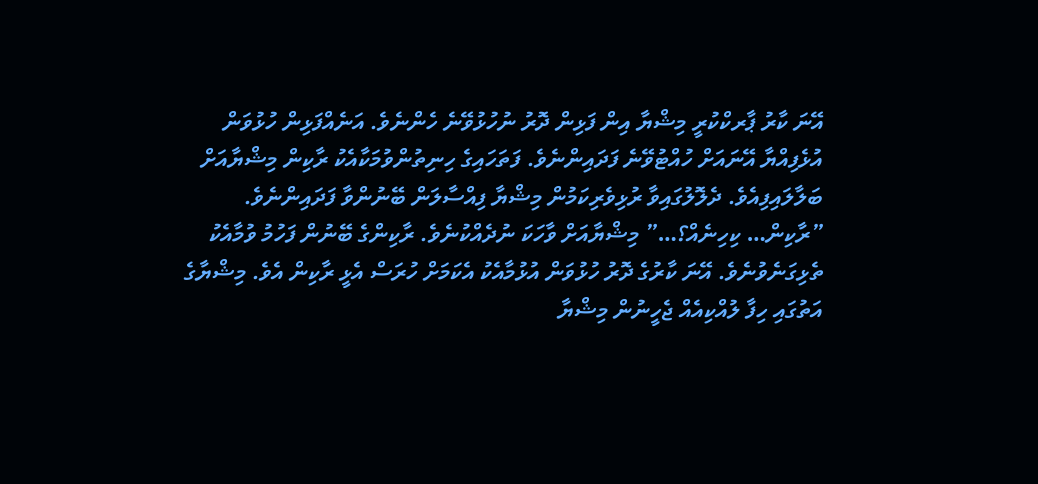އޭނަ ކާރު ޕާރކްކުރީ މިޝްޔާ އިން ފަޅިން ދޮރު ނުހުޅުވޭނެ ހެންނެވެ. އަނެއްފަޅިން ހުޅުވަން އުޅެފިއްޔާ އޭނައަށް ހުއްޓުވޭނެ ފަދައިންނެވެ. ފަތަހައިގެ ހިނިތުންވުމަކާއެކު ރާކިން މިޝްޔާއަށް ބަލާލައިފިއެވެ. ދެލޮލުގައިވާ ރުޅިވެރިކަމުން މިޝްޔާ ފިއްސާލަން ބޭނުންވާ ފަދައިންނެވެ.
”ރާކިން… ކިހިނެއް؟…” މިޝްޔާއަށް ވާހަކަ ނުދެއްކުނެވެ. ރާކިންގެ ބޭނުން ފަހުމު ވުމާއެކު ތެޅިގަނެވުނެވެ. އޭނަ ކާރުގެ ދޮރު ހުޅުވަން އުޅުމާއެކު އެކަމަށް ހުރަސް އެޅީ ރާކިން އެވެ. މިޝްޔާގެ އަތުގައި ހިފާ ލުއްކިއެއް ޖެހީނުން މިޝްޔާ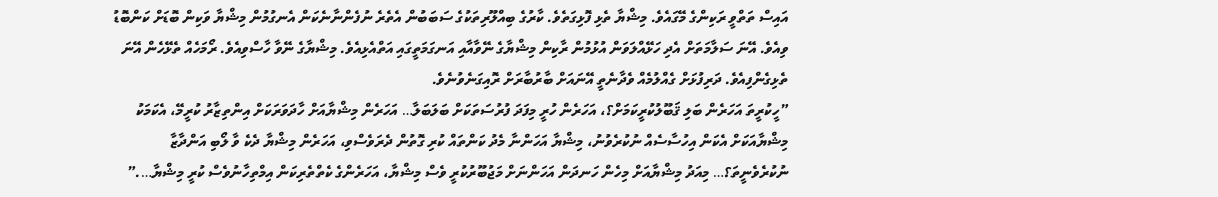އައިސް ތަތްވީ ރަކިންގެ މޭގައެވެ. މިޝްޔާ ތެޅި ފޮޅިގަތެވެ. ކާރުގެ ބިއްލޫރިތަކުގެ ސަބަބުން އެތެރެ ނުފެންނާނެކަން އެނގުމުން މިޝްޔާ ވަކިން ބޮޑަށް ކަންބޮޑު ވިއެވެ. އޭނަ ސަލާމަތަށް އެދި ހަޅޭއްލަވަން އުޅުމުން ރާކިން މިޝްޔާގެ ނޭވާއާއި އަނގަމަތީގައި އަތްއެޅިއެވެ. މިޝްޔާގެ ނޭވާ ހާސްވިއެވެ. ރޯމަހެއް ތެޅޭހެން އޭނަ ތެޅިގެންފިއެވެ. ދަރިފުޅަށް ގެއްލުމެއް ވެދާނެތީ އޭނައަށް ބާރުބާރަށް ރޮއިގަނެވުނެވެ.
”ހީކުރީތަ އަހަރެން ބަލި ޤަބޫލުކުރީކަމަށް؟، އަހަރެން ހުރީ މިފަދަ ފުރުސަތަކަށް ބަލަބަލާ… އަހަރެން މިޝްޔާއަށް ހާދަވަރަކަށް އިންތިޒާރު ކުރީމޭ، އެކަމަކު މިޝްޔާއަކަށް އެކަން އިހުސާސެއް ނުކުރެވުނު، މިޝްޔާ އަހަންނާ މެދު ކަންތައް ކުރި ގޮތުން ދެރަވެސްވި، އަހަރެން މިޝްޔާ ދެކެ ވާ ލޯބި އަންދާޒާ ނުކުރެވެނީތަ؟… މިއަދު މިޝްޔާއަށް މިހެން ހަނދަން އަހަންނަށް މަޖުބޫރުކުރީ ވެސް މިޝްޔާ، އަހަރެންގެ ކެތްތެރިކަން އިމްތިހާނުވެސް ކުރީ މިޝްޔާ….”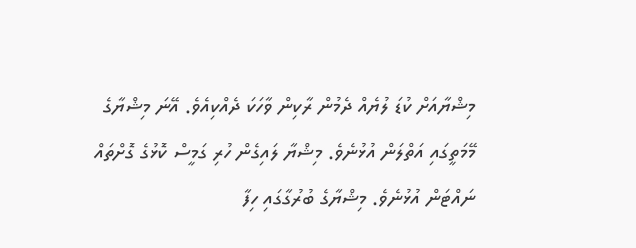މިޝްޔާއަށް ކުޑަ ލުޔެއް ދެމުން ރާކިން ވާހަކަ ދެއްކިއެވެ. އޭނަ މިޝްޔާގެ މޭމަތީގައި އަތްލަން އުޅުނެވެ. މިޝްޔާ ލައިގެން ހުރި ގަމީސް ކޮޅުގެ ގޮށްތައް ނައްޓަން އުޅުނެވެ. މިޝްޔާގެ ބުރުގާގައި ހިފާ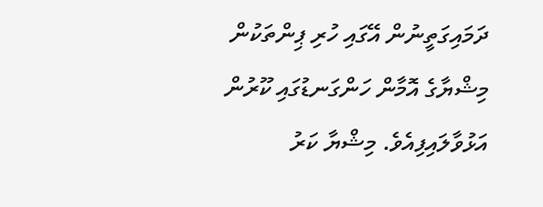ދަމައިގަތީނުން އޭގައި ހުރި ޕިންތަކުން މިޝްޔާގެ އޮމާން ހަންގަނޑުގައި ކޫރުން އަޅުވާލައިފިއެވެ. މިޝްޔާ ކަރު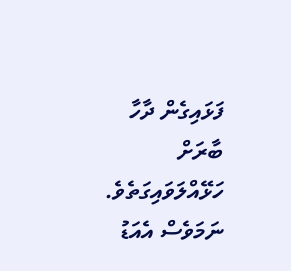ފަޅައިގެން ދާހާ ބާރަށް ހަޅޭއްލަވައިގަތެވެ. ނަމަވެސް އެއަޑު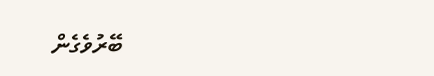ބޭރުވެގެން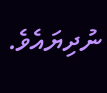ނުދިޔައެވެ.